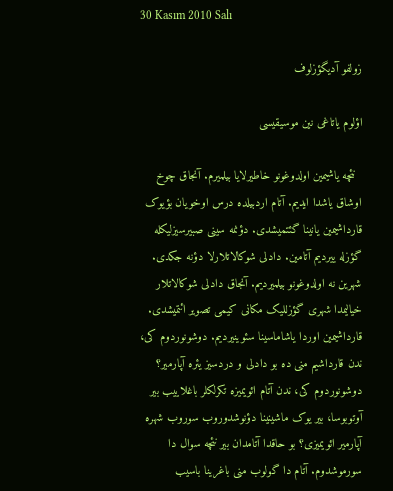30 Kasım 2010 Salı

زولفو آديگؤزلوف

اؤلوم یاتاغی نین موسیقیسی

  نئچه یاشیمین اولدوغونو خاطیرلایا بیلمیرم. آنجاق چوخ اوشاق یاشدا ایدیم. آتام اردبیلده درس اوخویان بؤیوک قارداشیمین یانینا گئتمیشدی. دؤنمه سینی صبیرسیزلیکله گؤزله ییردیم آتامین. دادلی شوکالاتلارلا دؤنه جکدی. شهرین نه اولدوغونو بیلمیردیم. آنجاق دادلی شوکالاتلار خیالیمدا شهری گؤزللیک مکانی کیمی تصویر ائتمیشدی. قارداشیمین اوردا یاشاماسینا سئوینیردیم. دوشونوردوم کی، ندن قارداشیم منی ده بو دادلی و دردسیز یئره آپارمیر؟ دوشونوردوم کی، ندن آتام ائویمیزه تکرلکلر باغلاییب بیر آوتوبوسا، بیر یوک ماشینینا دؤنوشدوروب سوروب شهره آپارمیر ائویمیزی؟ بو حاقدا آتامدان بیر نئچه سوال دا سورموشدوم. آتام دا گولوب منی باغرینا باسیب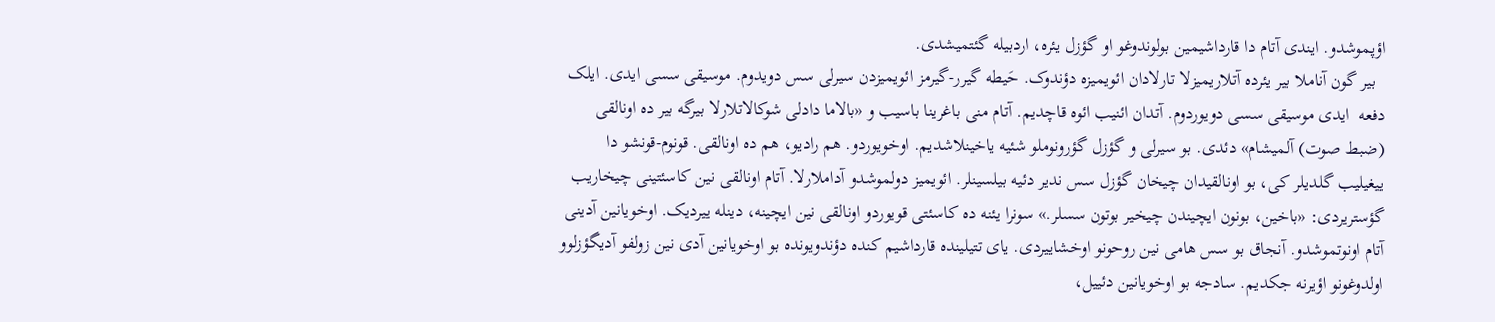اؤپموشدو. ایندی آتام دا قارداشیمین بولوندوغو او گؤزل یئره، اردبیله گئتمیشدی.
  بیر گون آناملا بیر یئرده آتلاریمیزلا تارلادان ائویمیزه دؤندوک. حَیطه گیرر-گیرمز ائویمیزدن سیرلی سس دویدوم. موسیقی سسی ایدی. ایلک دفعه  ایدی موسیقی سسی دویوردوم. آتدان ائنیب ائوه قاچدیم. آتام منی باغرینا باسیب و «بالاما دادلی شوکالاتلارلا بیرگه بیر ده اونالقی (ضبط صوت) آلمیشام» دئدی. بو سیرلی و گؤزل گؤرونوملو شئیه یاخینلاشدیم. اوخویوردو. هم رادیو، هم ده اونالقی. قونوم-قونشو دا ییغیلیب گلدیلر کی، بو اونالقیدان چیخان گؤزل سس ندیر دئیه بیلسینلر. ائویمیز دولموشدو آداملارلا. آتام اونالقی نین کاسئتینی چیخاریب گؤستریردی: «باخین، بونون ایچیندن چیخیر بوتون سسلر.» سونرا یئنه ده کاسئتی قویوردو اونالقی نین ایچینه، دینله ییردیک. اوخویانین آدینی آتام اونوتموشدو. آنجاق بو سس هامی نین روحونو اوخشاییردی. یای تتیلینده قارداشیم کنده دؤندویونده بو اوخویانین آدی نین زولفو آدیگؤزلوو اولدوغونو اؤیرنه جکدیم. سادجه بو اوخویانین دئییل،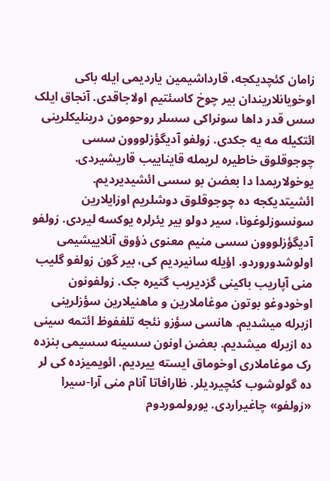زامان کئچدیکجه، قارداشیمین یاردیمی ایله باکی اوخویانلاریندان بیر چوخ کاسئتیم اولاجاقدی. آنجاق ایلک سس قدر داها سونراکی سسلر روحومون درینلیکلرینی ائتکیله مه یه جکدی. زولفو آدیگؤزلووون سسی چوجوقلوق خاطیره لریمله قایناییب قاریشیردی. یوخولاریمدا دا بعضن بو سسی ائشیدیردیم. ائشیتدیکجه ده چوجوقلوق دوشلریم اوزایلارین سونسوزلوغونا، سیر دولو بیر یئرلره یوکسه لیردی. زولفو آدیگؤزلووون سسی منیم معنوی ذؤوق آنلاییشیمی اولوشدوروردو. اؤیله سانیردیم کی، بیر گون زولفو گلیب منی آپاریب باکینی گزدیریب گتیره جک. زولفونون اوخودوغو بوتون موغاملارین و ماهنیلارین سؤزلرینی ازبرله میشدیم. هانسی سؤزو نئجه تلففوظ ائتمه سینی ده ازبرله میشدیم. بعضن اونون سسینه سسیمی بنزده رک موغاملاری اوخوماق ایسته ییردیم. ائویمیزده کی لر ده گولوشوب کئچیردیلر. ظارافاتا آنام منی آرا-سیرا «زولفو» چاغیراردی. یورولموردوم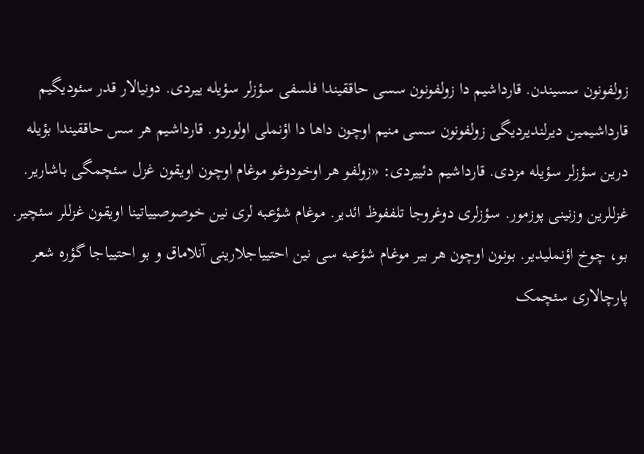زولفونون سسیندن. قارداشیم دا زولفونون سسی حاققیندا فلسفی سؤزلر سؤیله ییردی. دونیالار قدر سئودیگیم قارداشیمین دیرلندیردیگی زولفونون سسی منیم اوچون داها دا اؤنملی اولوردو. قارداشیم هر سس حاققیندا بؤیله درین سؤزلر سؤیله مزدی. قارداشیم دئییردی: «زولفو هر اوخودوغو موغام اوچون اویقون غزل سئچمگی باشاریر. غزللرین وزنینی پوزمور. سؤزلری دوغروجا تلففوظ ائدیر. موغام شؤعبه لری نین خوصوصییاتینا اویقون غزللر سئچیر. بو، چوخ اؤنملیدیر. بونون اوچون هر بیر موغام شؤعبه سی نین احتییاجلارینی آنلاماق و بو احتییاجا گؤره شعر پارچالاری سئچمک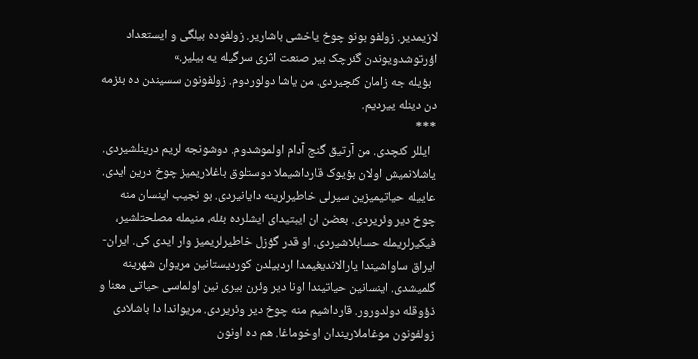لازیمدیر. زولفو بونو چوخ یاخشی باشاریر. زولفوده بیلگی و ایستعداد اؤرتوشدویوندن گئرچک بیر صنعت اثری سرگیله یه بیلیر.»
  بؤیله جه زامان کئچیردی. من یاشا دولوردوم. زولفونون سسیندن ده بئزمه دن دینله ییردیم.
***
  ایللر کئچدی. من آرتیق گنج آدام اولموشدوم. دوشونجه لریم درینلشیردی. یاشلانمیش اولان بؤیوک قارداشیملا دوستلوق باغلاریمیز چوخ درین ایدی. عاییله حیاتیمیزین سیرلی خاطیرلرینه دایانیردی. بو نجیب اینسان منه چوخ دیر وئریردی. بعضن ان ایبتیدای ایشلرده بئله، منیمله مصلحتلشیر، فیکیرلریمله حسابلاشیردی. او قدر گؤزل خاطیرلریمیز وار ایدی کی. ایران-ایراق ساواشیندا یارالاندیغیمدا اردبیلدن کوردیستانین مریوان شهرینه گلمیشدی. اینسانین حیاتیندا اونا دیر وئرن بیری نین اولماسی حیاتی معنا و ذؤوقله دولدورور. قارداشیم منه چوخ دیر وئریردی. مریواندا دا باشلادی زولفونون موغاملاریندان اوخوماغا. هم ده اونون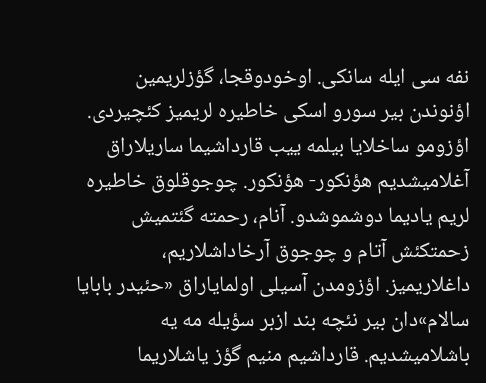نفه سی ایله سانکی. اوخودوقجا، گؤزلریمین اؤنوندن بیر سورو اسکی خاطیره لریمیز کئچیردی. اؤزومو ساخلایا بیلمه ییب قارداشیما ساریلاراق آغلامیشدیم هؤنکور- هؤنکور. چوجوقلوق خاطیره لریم یادیما دوشموشدو. آنام، رحمته گئتمیش زحمتکئش آتام و چوجوق آرخاداشلاریم، داغلاریمیز. اؤزومدن آسیلی اولمایاراق «حئیدر بابایا سالام»دان بیر نئچه بند ازبر سؤیله مه یه باشلامیشدیم. قارداشیم منیم گؤز یاشلاریما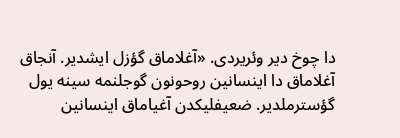دا چوخ دیر وئریردی. «آغلاماق گؤزل ایشدیر. آنجاق آغلاماق دا اینسانین روحونون گوجلنمه سینه یول گؤسترملدیر. ضعیفلیکدن آغیاماق اینسانین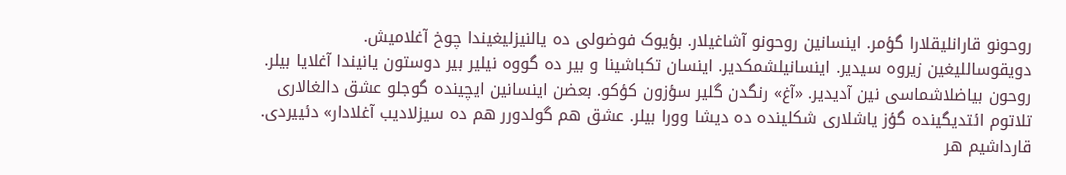روحونو قارانلیقلارا گؤمر. اینسانین روحونو آشاغیلار. بؤیوک فوضولی ده یالنیزلیغیندا چوخ آغلامیش. دویقوساللیغین زیروه سیدیر. اینسانیلشمکدیر. اینسان تکباشینا و بیر ده گووه نیلیر بیر دوستون یانیندا آغلایا بیلر. روحون بیاضلاشماسی نین آدیدیر. «آغ» رنگدن گلیر سؤزون کؤکو. بعضن اینسانین ایچینده گوجلو عشق دالغالاری تلاتوم ائتدیگینده گؤز یاشلاری شکلینده ده دیشا وورا بیلر. عشق هم گولدورر هم ده سیزلادیب آغلادار» دئییردی. قارداشیم هر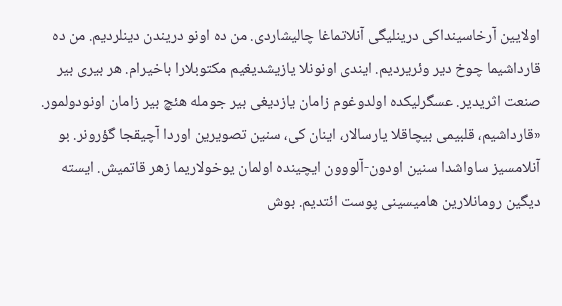اولایین آرخاسینداکی درینلیگی آنلاتماغا چالیشاردی. من ده اونو دریندن دینلردیم. من ده قارداشیما چوخ دیر وئریردیم. ایندی اونونلا یازیشدیغیم مکتوبلارا باخیرام. هر بیری بیر صنعت اثریدیر. عسگرلیکده اولدوغوم زامان یازدیغی بیر جومله هئچ بیر زامان اونودولمور. «قارداشیم، قلبیمی بیچاقلا یارسالار، اینان کی، سنین تصویرین اوردا آچیقجا گؤرونر. بو آنلامسیز ساواشدا سنین اودون-آلووون ایچینده اولمان یوخولاریما زهر قاتمیش. ایسته دیگین رومانلارین هامیسینی پوست ائتدیم. بوش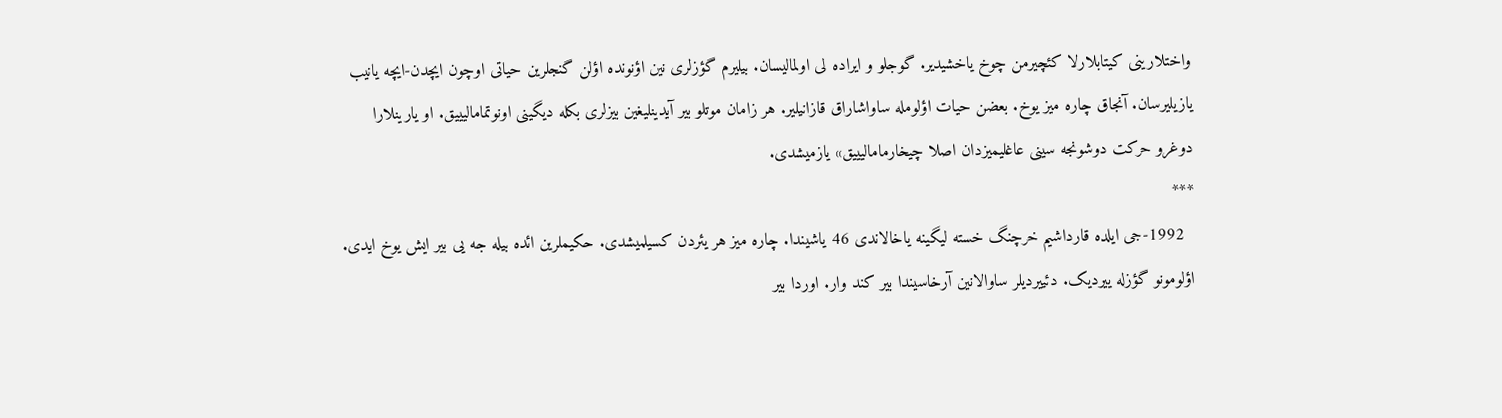واختلارینی کیتابلارلا کئچیرمن چوخ یاخشیدیر. گوجلو و ایراده لی اولمالیسان. بیلیرم گؤزلری نین اؤنونده اؤلن گنجلرین حیاتی اوچون ایچدن-ایچه یانیب یازیلیرسان. آنجاق چاره میز یوخ. بعضن حیات اؤلومله ساواشاراق قازانیلیر. هر زامان موتلو بیر آیدینلیغین بیزلری بکله دیگینی اونوتمامالیییق. او یارینلارا دوغرو حرکت دوشونجه سینی عاغلیمیزدان اصلا چیخارمامالیییق» یازمیشدی.
***
  1992-جی ایلده قارداشیم خرچنگ خسته لیگینه یاخالاندی 46 یاشیندا. چاره میز هر یئردن کسیلمیشدی. حکیملرین ائده بیله جه یی بیر ایش یوخ ایدی. اؤلومونو گؤزله ییردیک. دئییردیلر ساوالانین آرخاسیندا بیر کند وار. اوردا بیر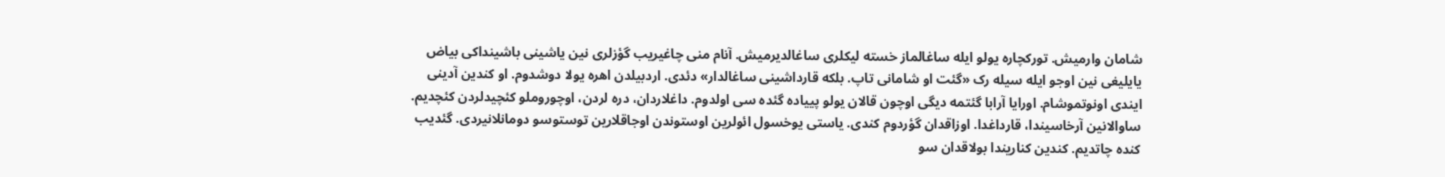شامان وارمیش. تورکچاره یولو ایله ساغالماز خسته لیکلری ساغالدیرمیش. آنام منی چاغیریب گؤزلری نین یاشینی باشینداکی بیاض یایلیغی نین اوجو ایله سیله رک «گئت او شامانی تاپ. بلکه قارداشینی ساغالدار» دئدی. اردبیلدن اهره یولا دوشدوم. او کندین آدینی ایندی اونوتموشام. اورایا آرابا گئتمه دیگی اوچون قالان یولو پییاده گئده سی اولدوم. داغلاردان، دره لردن، اوچوروملو کئچیدلردن کئچدیم. ساوالانین آرخاسیندا، قارداغدا. اوزاقدان گؤردوم کندی. یاستی یوخسول ائولرین اوستوندن اوجاقلارین توستوسو دومانلانیردی. گئدیب کنده چاتدیم. کندین کناریندا بولاقدان سو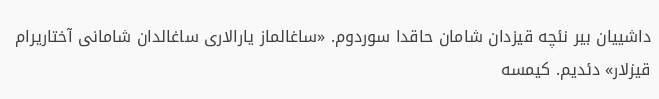داشییان بیر نئچه قیزدان شامان حاقدا سوردوم. «ساغالماز یارالاری ساغالدان شامانی آختاریرام قیزلار» دئدیم. کیمسه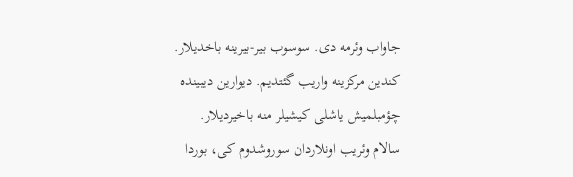جاواب وئرمه دی. سوسوب بیر-بیرینه باخدیلار. کندین مرکزینه واریب گئتدیم. دیوارین دیبینده چؤمبلمیش یاشلی کیشیلر منه باخیردیلار. سالام وئریب اونلاردان سوروشدوم کی، بوردا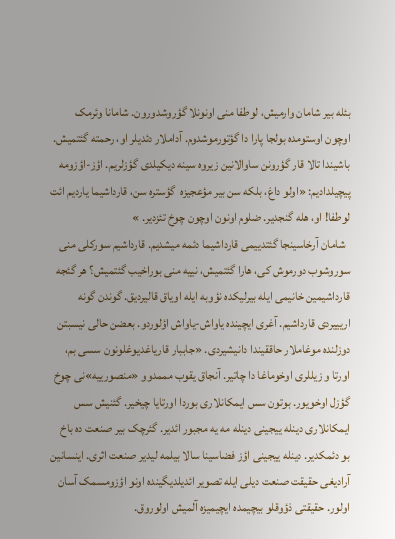بئله بیر شامان وارمیش، لوطفا منی اونونلا گؤروشدورون. شامانا وئرمک اوچون اوستومده بولجا پارا دا گؤتورموشدوم. آداملار دئدیلر او، رحمته گئتمیش. باشیندا تالا قار گؤرونن ساوالانین زیروه سینه دیکیلدی گؤزلریم. اؤز-اؤزومه پیچیلدادیم: «اولو داغ، بلکه سن بیر مؤعجیزه  گؤستره سن، قارداشیما یاردیم ائت لوطفا! او، هله گنجدیر. ضلوم اونون اوچون چوخ تئزدیر. »
  شامان آرخاسینجا گئتدییمی قارداشیما دئمه میشدیم. قارداشیم سورکلی منی سوروشوب دورموش کی، هارا گئتمیش، نییه منی بوراخیب گئتمیش؟ هر گئجه قارداشیمین خانیمی ایله بیرلیکده نؤوبه ایله اویاق قالیردیق. گوندن گونه اریییردی قارداشیم. آغری ایچینده یاواش-یاواش اؤلوردو. بعضن حالی نیسبتن دوزلنده موغاملار حاققیندا دانیشیردی. «جاببار قاریاغدیوغلونون سسی بم، اورتا و زیللری اوخوماغا دا چاتیر. آنجاق یقوب مممدوو «منصورییه»نی چوخ گؤزل اوخویور. بوتون سس ایمکانلاری بوردا اورتایا چیخیر. گئنیش سس ایمکانلاری دینله ییجینی دینله مه یه مجبور ائدیر. گئرچک بیر صنعت ده باخ بو دئمکدیر. دینله ییجینی اؤز فضاسینا سالا بیلمه لیدیر صنعت اثری. اینسانین آرادیغی حقیقت صنعت دیلی ایله تصویر ائدیلدیگینده اونو اؤزومسمک آسان اولور. حقیقتی ذؤوقلو بیچیمده ایچیمیزه آلمیش اولوروق.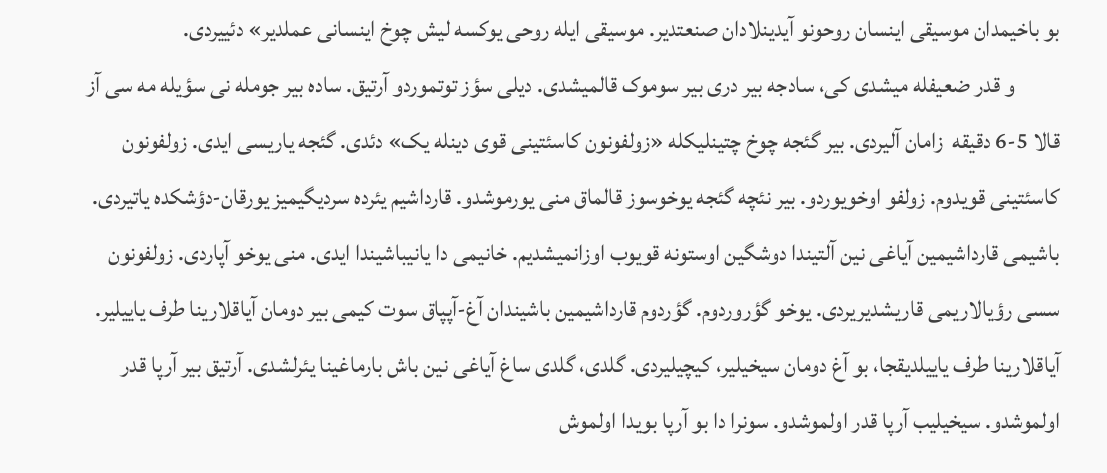بو باخیمدان موسیقی اینسان روحونو آیدینلادان صنعتدیر. موسیقی ایله روحی یوکسه لیش چوخ اینسانی عملدیر» دئییردی.
          و قدر ضعیفله میشدی کی، سادجه بیر دری بیر سوموک قالمیشدی. دیلی سؤز توتموردو آرتیق. ساده بیر جومله نی سؤیله مه سی آز قالا 5-6 دقیقه  زامان آلیردی. بیر گئجه چوخ چتینلیکله «زولفونون کاسئتینی قوی دینله یک» دئدی. گئجه یاریسی ایدی. زولفونون کاسئتینی قویدوم. زولفو اوخویوردو. بیر نئچه گئجه یوخوسوز قالماق منی یورموشدو. قارداشیم یئرده سردیگیمیز یورقان-دؤشکده یاتیردی. باشیمی قارداشیمین آیاغی نین آلتیندا دوشگین اوستونه قویوب اوزانمیشدیم. خانیمی دا یانیباشیندا ایدی. منی یوخو آپاردی. زولفونون سسی رؤیالاریمی قاریشدیریردی. یوخو گؤروردوم. گؤردوم قارداشیمین باشیندان آغ-آپپاق سوت کیمی بیر دومان آیاقلارینا طرف یاییلیر. آیاقلارینا طرف یاییلدیقجا، بو آغ دومان سیخیلیر، کیچیلیردی. گلدی، گلدی ساغ آیاغی نین باش بارماغینا یئرلشدی. آرتیق بیر آرپا قدر اولموشدو. سیخیلیب آرپا قدر اولموشدو. سونرا دا بو آرپا بویدا اولموش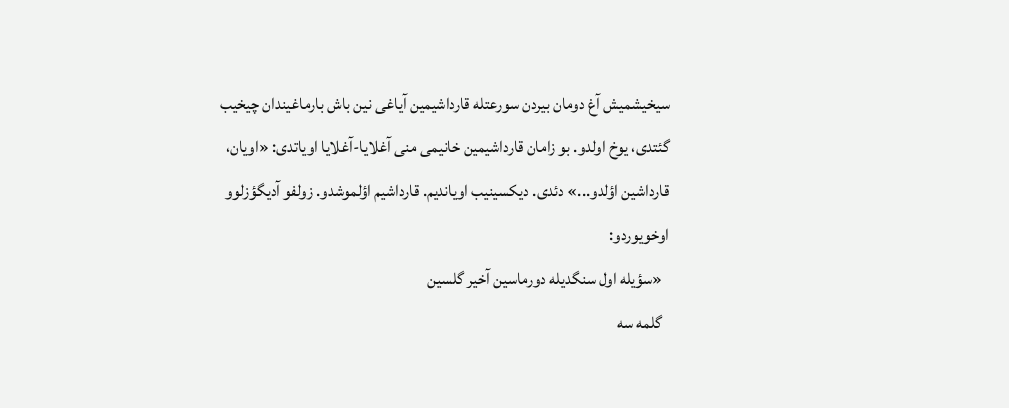سیخیشمیش آغ دومان بیردن سورعتله قارداشیمین آیاغی نین باش بارماغیندان چیخیب گئتدی، یوخ اولدو. بو زامان قارداشیمین خانیمی منی آغلایا-آغلایا اویاتدی: «اویان، قارداشین اؤلدو...» دئدی. دیکسینیب اویاندیم. قارداشیم اؤلموشدو. زولفو آدیگؤزلوو اوخویوردو:
  «سؤیله اول سنگدیله دورماسین آخیر گلسین
  گلمه سه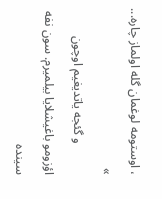، اوستومه لوغمان گله اولماز چاره... »
          و گئجه یاتدیغیم اوچون اؤزومو باغیشلایا بیلمیرم. سون نفه سینده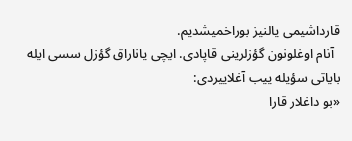قارداشیمی یالنیز بوراخمیشدیم.
  آنام اوغلونون گؤزلرینی قاپادی. ایچی یاناراق گؤزل سسی ایله بایاتی سؤیله ییب آغلاییردی:
«بو داغلار قارا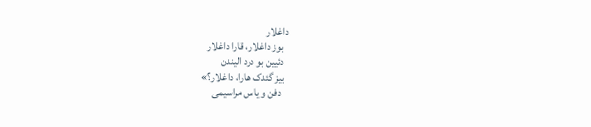داغلار
  بوز داغلار، قارا داغلار
  دئیین بو درد الیندن
  بیز گئدک هارا، داغلار؟»
   دفن و یاس مراسیمی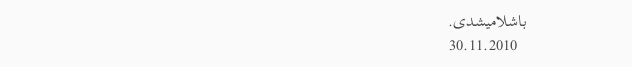باشلامیشدی.
  30.11.2010